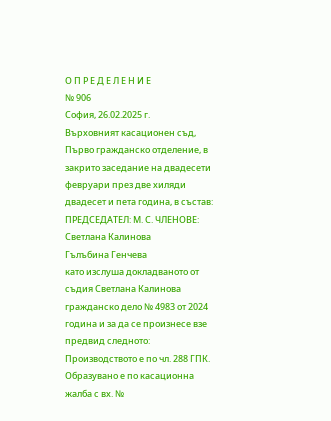О П Р Е Д Е Л Е Н И Е
№ 906
София, 26.02.2025 г.
Върховният касационен съд, Първо гражданско отделение, в закрито заседание на двадесети февруари през две хиляди двадесет и пета година, в състав:
ПРЕДСЕДАТЕЛ: М. С. ЧЛЕНОВЕ: Светлана Калинова
Гълъбина Генчева
като изслуша докладваното от съдия Светлана Калинова
гражданско дело № 4983 от 2024 година и за да се произнесе взе предвид следното:
Производството е по чл. 288 ГПК.
Образувано е по касационна жалба с вх. №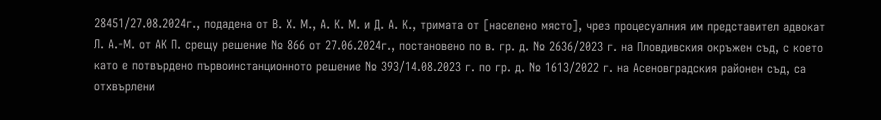28451/27.08.2024г., подадена от В. Х. М., А. К. М. и Д. А. К., тримата от [населено място], чрез процесуалния им представител адвокат Л. А.-М. от АК П. срещу решение № 866 от 27.06.2024г., постановено по в. гр. д. № 2636/2023 г. на Пловдивския окръжен съд, с което като е потвърдено първоинстанционното решение № 393/14.08.2023 г. по гр. д. № 1613/2022 г. на Асеновградския районен съд, са отхвърлени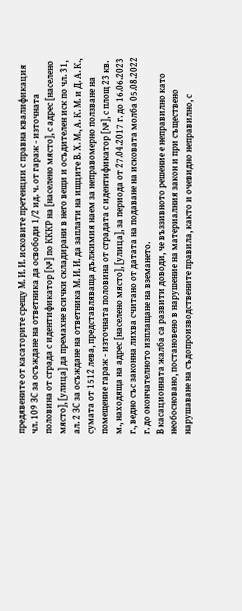предявените от касаторите срещу М. И. И. исковите претенции с правна квалификация чл. 109 ЗС за осъждане на ответника да освободи 1/2 ид. ч. от гараж - източната половина от сграда с идентификатор [№] по КККР на [населено място], с адрес [населено място], [улица] да премахне всички складирани в него вещи и осъдителен иск по чл. 31, ал. 2 ЗС за осъждане на ответника М. И. И. да заплати на ищците В. Х. М., А. К. М. и Д. А. К., сумата от 1512 лева, представляваща дължимия наем за неправомерно ползване на помещение гараж - източната половина от сградата с идентификатор [№], с площ 23 кв. м., находяща на адрес [населено място], [улица], за периода от 27.04.2017 г. до 16.06.2023 г., ведно със законна лихва считано от датата на подаване на исковата молба 05.08.2022 г. до окончателното изплащане на вземането.
В касационната жалба са развити доводи, че въззивното решение е неправилно като необосновано, постановено в нарушение на материалния закон и при съществено нарушаване на съдопроизводствените правила, както и очевидно неправилно, с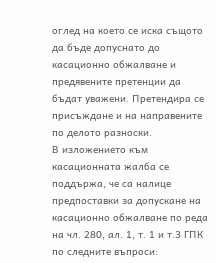оглед на което се иска същото да бъде допуснато до касационно обжалване и предявените претенции да бъдат уважени. Претендира се присъждане и на направените по делото разноски.
В изложението към касационната жалба се поддържа, че са налице предпоставки за допускане на касационно обжалване по реда на чл. 280, ал. 1, т. 1 и т.3 ГПК по следните въпроси: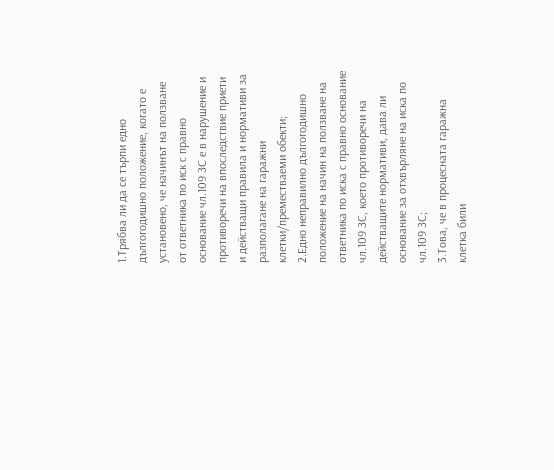1.Трябва ли да се търпи едно дългогодишно положение, когато е установено, че начинът на ползване от ответника по иск с правно основание чл.109 ЗС е в нарушение и противоречи на впоследствие приети и действащи правила и нормативи за разполагане на гаражни клетки/преместваеми обекти;
2.Едно неправилно дългогодишно положение на начин на ползване на ответника по иска с правно основание чл.109 ЗС, което противоречи на действащите нормативи, дава ли основание за отхвърляне на иска по чл.109 ЗС;
3.Това, че в процесната гаражна клетка били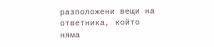разположени вещи на ответника, който няма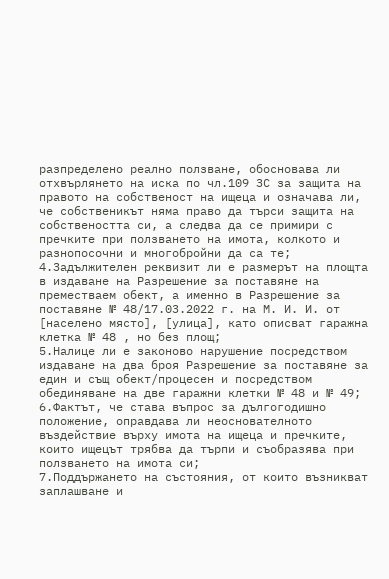разпределено реално ползване, обосновава ли отхвърлянето на иска по чл.109 ЗС за защита на правото на собственост на ищеца и означава ли, че собственикът няма право да търси защита на собствеността си, а следва да се примири с пречките при ползването на имота, колкото и разнопосочни и многобройни да са те;
4.Задължителен реквизит ли е размерът на площта в издаване на Разрешение за поставяне на преместваем обект, а именно в Разрешение за поставяне № 48/17.03.2022 г. на М. И. И. от [населено място], [улица], като описват гаражна клетка № 48 , но без площ;
5.Налице ли е законово нарушение посредством издаване на два броя Разрешение за поставяне за един и същ обект/процесен и посредством обединяване на две гаражни клетки № 48 и № 49;
6.Фактът, че става въпрос за дългогодишно положение, оправдава ли неоснователното въздействие върху имота на ищеца и пречките, които ищецът трябва да търпи и съобразява при ползването на имота си;
7.Поддържането на състояния, от които възникват заплашване и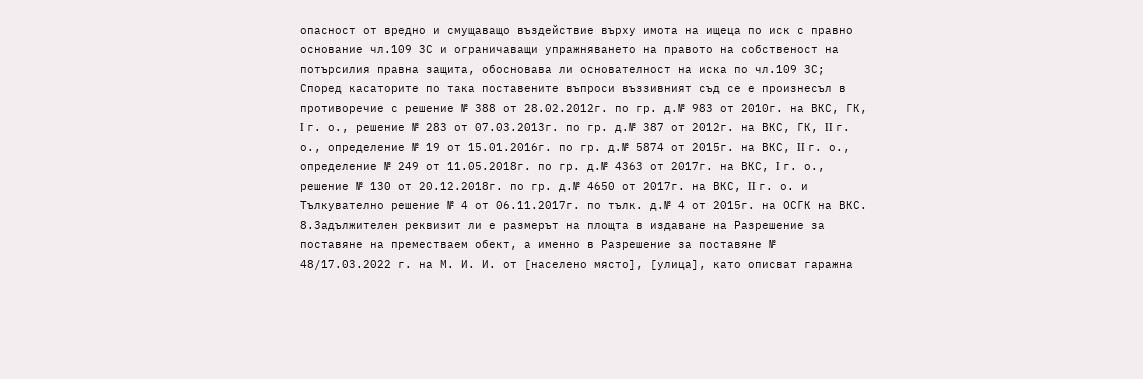опасност от вредно и смущаващо въздействие върху имота на ищеца по иск с правно основание чл.109 ЗС и ограничаващи упражняването на правото на собственост на потърсилия правна защита, обосновава ли основателност на иска по чл.109 ЗС; Според касаторите по така поставените въпроси въззивният съд се е произнесъл в противоречие с решение № 388 от 28.02.2012г. по гр. д.№ 983 от 2010г. на ВКС, ГК, I г. о., решение № 283 от 07.03.2013г. по гр. д.№ 387 от 2012г. на ВКС, ГК, II г. о., определение № 19 от 15.01.2016г. по гр. д.№ 5874 от 2015г. на ВКС, II г. о., определение № 249 от 11.05.2018г. по гр. д.№ 4363 от 2017г. на ВКС, I г. о., решение № 130 от 20.12.2018г. по гр. д.№ 4650 от 2017г. на ВКС, II г. о. и Тълкувателно решение № 4 от 06.11.2017г. по тълк. д.№ 4 от 2015г. на ОСГК на ВКС.
8.Задължителен реквизит ли е размерът на площта в издаване на Разрешение за поставяне на преместваем обект, а именно в Разрешение за поставяне № 48/17.03.2022 г. на М. И. И. от [населено място], [улица], като описват гаражна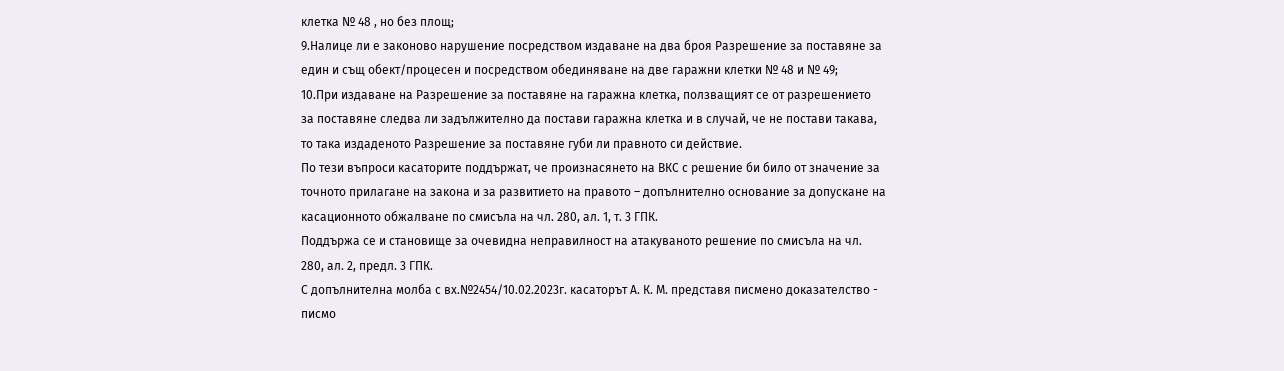клетка № 48 , но без площ;
9.Налице ли е законово нарушение посредством издаване на два броя Разрешение за поставяне за един и същ обект/процесен и посредством обединяване на две гаражни клетки № 48 и № 49;
10.При издаване на Разрешение за поставяне на гаражна клетка, ползващият се от разрешението за поставяне следва ли задължително да постави гаражна клетка и в случай, че не постави такава, то така издаденото Разрешение за поставяне губи ли правното си действие.
По тези въпроси касаторите поддържат, че произнасянето на ВКС с решение би било от значение за точното прилагане на закона и за развитието на правото – допълнително основание за допускане на касационното обжалване по смисъла на чл. 280, ал. 1, т. 3 ГПК.
Поддържа се и становище за очевидна неправилност на атакуваното решение по смисъла на чл. 280, ал. 2, предл. 3 ГПК.
С допълнителна молба с вх.№2454/10.02.2023г. касаторът А. К. М. представя писмено доказателство - писмо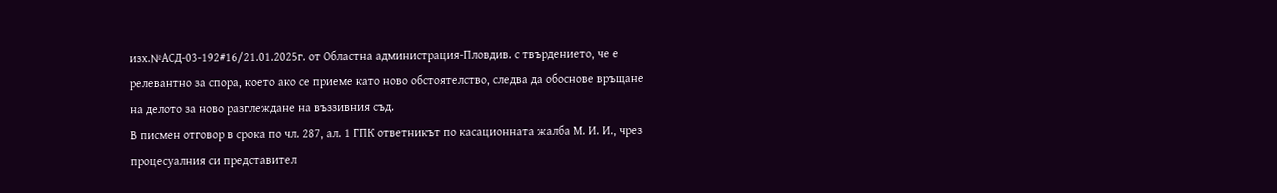изх.№АСД-03-192#16/21.01.2025г. от Областна администрация-Пловдив. с твърдението, че е релевантно за спора, което ако се приеме като ново обстоятелство, следва да обоснове връщане на делото за ново разглеждане на въззивния съд.
В писмен отговор в срока по чл. 287, ал. 1 ГПК ответникът по касационната жалба М. И. И., чрез процесуалния си представител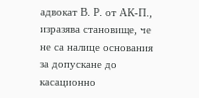адвокат В. Р. от АК-П., изразява становище, че не са налице основания за допускане до касационно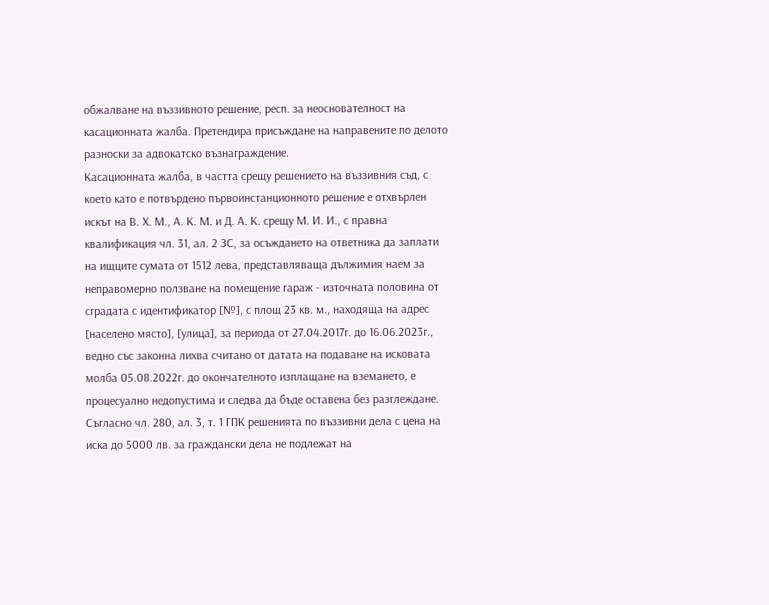обжалване на въззивното решение, респ. за неоснователност на касационната жалба. Претендира присъждане на направените по делото разноски за адвокатско възнаграждение.
Касационната жалба, в частта срещу решението на въззивния съд, с което като е потвърдено първоинстанционното решение е отхвърлен искът на В. Х. М., А. К. М. и Д. А. К. срещу М. И. И., с правна квалификация чл. 31, ал. 2 ЗС, за осъждането на ответника да заплати на ищците сумата от 1512 лева, представляваща дължимия наем за неправомерно ползване на помещение гараж - източната половина от сградата с идентификатор [№], с площ 23 кв. м., находяща на адрес [населено място], [улица], за периода от 27.04.2017г. до 16.06.2023г., ведно със законна лихва считано от датата на подаване на исковата молба 05.08.2022г. до окончателното изплащане на вземането, е процесуално недопустима и следва да бъде оставена без разглеждане. Съгласно чл. 280, ал. 3, т. 1 ГПК решенията по въззивни дела с цена на иска до 5000 лв. за граждански дела не подлежат на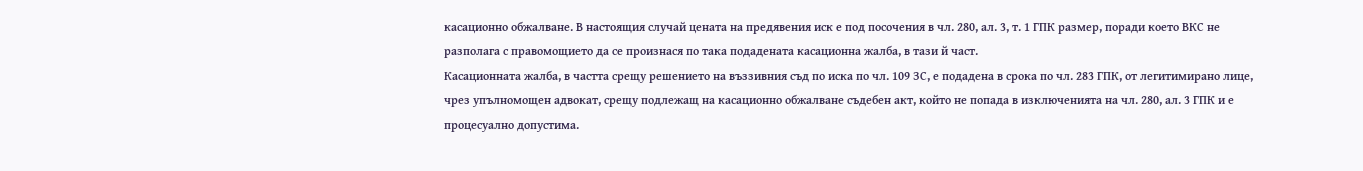касационно обжалване. В настоящия случай цената на предявения иск е под посочения в чл. 280, ал. 3, т. 1 ГПК размер, поради което ВКС не разполага с правомощието да се произнася по така подадената касационна жалба, в тази й част.
Касационната жалба, в частта срещу решението на въззивния съд по иска по чл. 109 ЗС, е подадена в срока по чл. 283 ГПК, от легитимирано лице, чрез упълномощен адвокат, срещу подлежащ на касационно обжалване съдебен акт, който не попада в изключенията на чл. 280, ал. 3 ГПК и е процесуално допустима.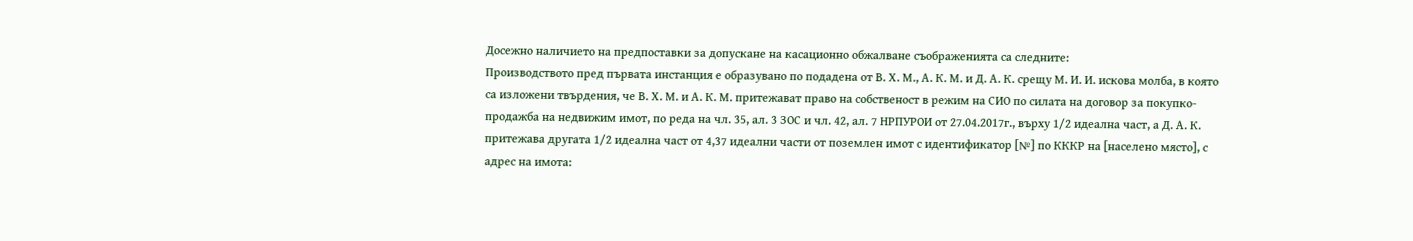Досежно наличието на предпоставки за допускане на касационно обжалване съображенията са следните:
Производството пред първата инстанция е образувано по подадена от В. Х. М., А. К. М. и Д. А. К. срещу М. И. И. искова молба, в която са изложени твърдения, че В. Х. М. и А. К. М. притежават право на собственост в режим на СИО по силата на договор за покупко-продажба на недвижим имот, по реда на чл. 35, ал. 3 ЗОС и чл. 42, ал. 7 НРПУРОИ от 27.04.2017г., върху 1/2 идеална част, а Д. А. К. притежава другата 1/2 идеална част от 4,37 идеални части от поземлен имот с идентификатор [№] по КККР на [населено място], с адрес на имота: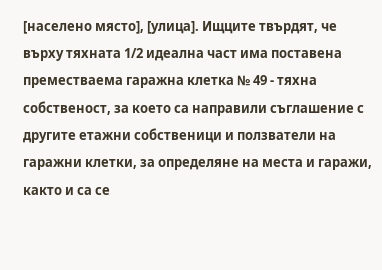[населено място], [улица]. Ищците твърдят, че върху тяхната 1/2 идеална част има поставена преместваема гаражна клетка № 49 - тяхна собственост, за което са направили съглашение с другите етажни собственици и ползватели на гаражни клетки, за определяне на места и гаражи, както и са се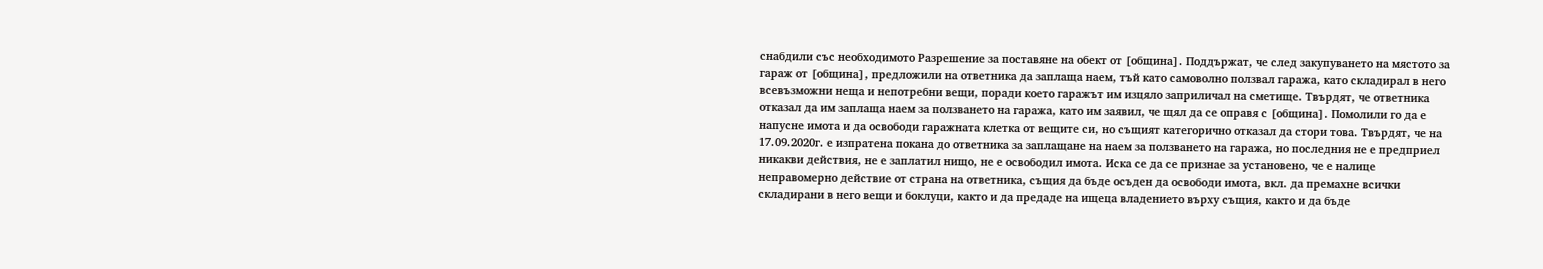снабдили със необходимото Разрешение за поставяне на обект от [община]. Поддържат, че след закупуването на мястото за гараж от [община], предложили на ответника да заплаща наем, тъй като самоволно ползвал гаража, като складирал в него всевъзможни неща и непотребни вещи, поради което гаражът им изцяло заприличал на сметище. Твърдят, че ответника отказал да им заплаща наем за ползването на гаража, като им заявил, че щял да се оправя с [община]. Помолили го да е напусне имота и да освободи гаражната клетка от вещите си, но същият категорично отказал да стори това. Твърдят, че на 17.09.2020г. е изпратена покана до ответника за заплащане на наем за ползването на гаража, но последния не е предприел никакви действия, не е заплатил нищо, не е освободил имота. Иска се да се признае за установено, че е налице неправомерно действие от страна на ответника, същия да бъде осъден да освободи имота, вкл. да премахне всички складирани в него вещи и боклуци, както и да предаде на ищеца владението върху същия, както и да бъде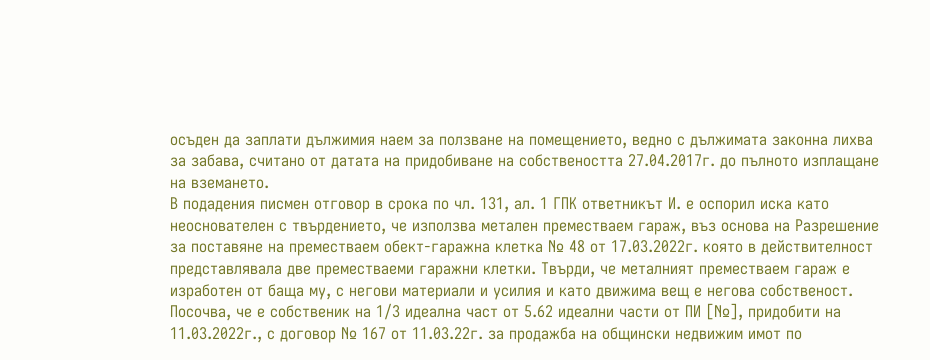осъден да заплати дължимия наем за ползване на помещението, ведно с дължимата законна лихва за забава, считано от датата на придобиване на собствеността 27.04.2017г. до пълното изплащане на вземането.
В подадения писмен отговор в срока по чл. 131, ал. 1 ГПК ответникът И. е оспорил иска като неоснователен с твърдението, че използва метален преместваем гараж, въз основа на Разрешение за поставяне на преместваем обект-гаражна клетка № 48 от 17.03.2022г. която в действителност представлявала две преместваеми гаражни клетки. Твърди, че металният преместваем гараж е изработен от баща му, с негови материали и усилия и като движима вещ е негова собственост. Посочва, че е собственик на 1/3 идеална част от 5.62 идеални части от ПИ [№], придобити на 11.03.2022г., с договор № 167 от 11.03.22г. за продажба на общински недвижим имот по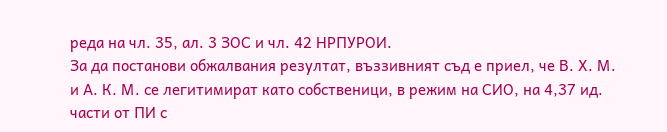реда на чл. 35, ал. 3 ЗОС и чл. 42 НРПУРОИ.
За да постанови обжалвания резултат, въззивният съд е приел, че В. Х. М. и А. К. М. се легитимират като собственици, в режим на СИО, на 4,37 ид. части от ПИ с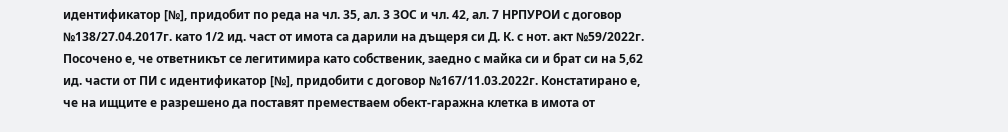идентификатор [№], придобит по реда на чл. 35, ал. 3 ЗОС и чл. 42, ал. 7 НРПУРОИ с договор №138/27.04.2017г. като 1/2 ид. част от имота са дарили на дъщеря си Д. К. с нот. акт №59/2022г. Посочено е, че ответникът се легитимира като собственик, заедно с майка си и брат си на 5,62 ид. части от ПИ с идентификатор [№], придобити с договор №167/11.03.2022г. Констатирано е, че на ищците е разрешено да поставят преместваем обект-гаражна клетка в имота от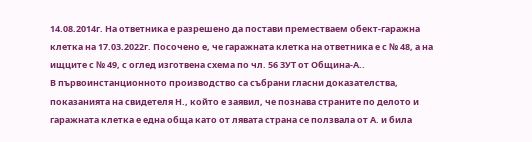14.08.2014г. На ответника е разрешено да постави преместваем обект-гаражна клетка на 17.03.2022г. Посочено е, че гаражната клетка на ответника е с № 48, а на ищците с № 49, с оглед изготвена схема по чл. 56 ЗУТ от Община-А..
В първоинстанционното производство са събрани гласни доказателства, показанията на свидетеля Н., който е заявил, че познава страните по делото и гаражната клетка е една обща като от лявата страна се ползвала от А. и била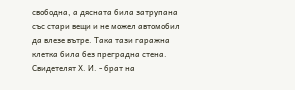свободна, а дясната била затрупана със стари вещи и не можел автомобил да влезе вътре. Така тази гаражна клетка била без преградна стена. Свидетелят Х. И. - брат на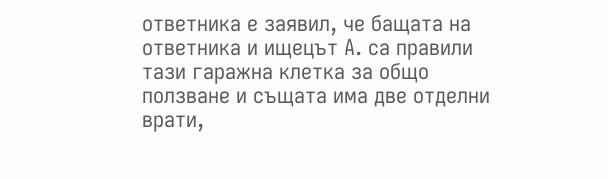ответника е заявил, че бащата на ответника и ищецът А. са правили тази гаражна клетка за общо ползване и същата има две отделни врати,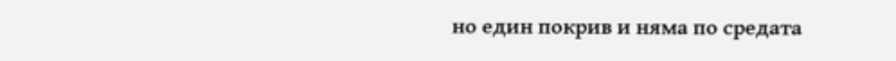но един покрив и няма по средата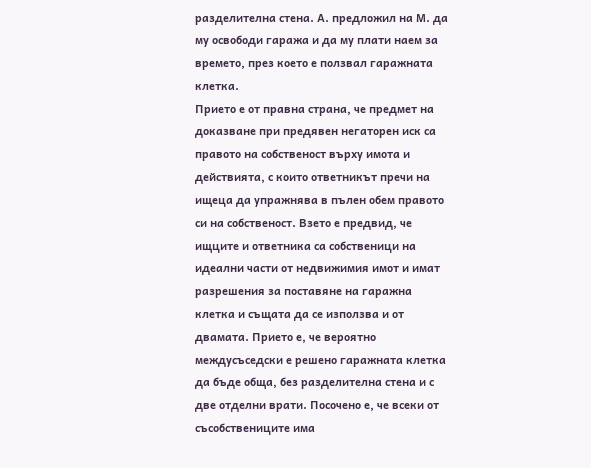разделителна стена. А. предложил на М. да му освободи гаража и да му плати наем за времето, през което е ползвал гаражната клетка.
Прието е от правна страна, че предмет на доказване при предявен негаторен иск са правото на собственост върху имота и действията, с които ответникът пречи на ищеца да упражнява в пълен обем правото си на собственост. Взето е предвид, че ищците и ответника са собственици на идеални части от недвижимия имот и имат разрешения за поставяне на гаражна клетка и същата да се използва и от двамата. Прието е, че вероятно междусъседски е решено гаражната клетка да бъде обща, без разделителна стена и с две отделни врати. Посочено е, че всеки от съсобствениците има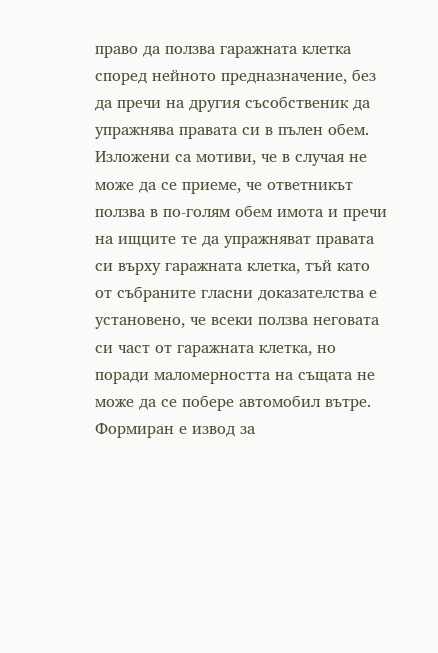право да ползва гаражната клетка според нейното предназначение, без да пречи на другия съсобственик да упражнява правата си в пълен обем. Изложени са мотиви, че в случая не може да се приеме, че ответникът ползва в по-голям обем имота и пречи на ищците те да упражняват правата си върху гаражната клетка, тъй като от събраните гласни доказателства е установено, че всеки ползва неговата си част от гаражната клетка, но поради маломерността на същата не може да се побере автомобил вътре. Формиран е извод за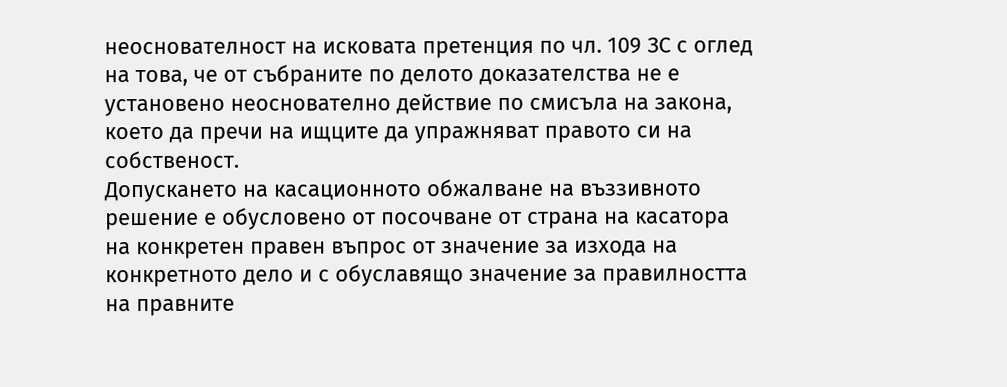неоснователност на исковата претенция по чл. 109 ЗС с оглед на това, че от събраните по делото доказателства не е установено неоснователно действие по смисъла на закона, което да пречи на ищците да упражняват правото си на собственост.
Допускането на касационното обжалване на въззивното решение е обусловено от посочване от страна на касатора на конкретен правен въпрос от значение за изхода на конкретното дело и с обуславящо значение за правилността на правните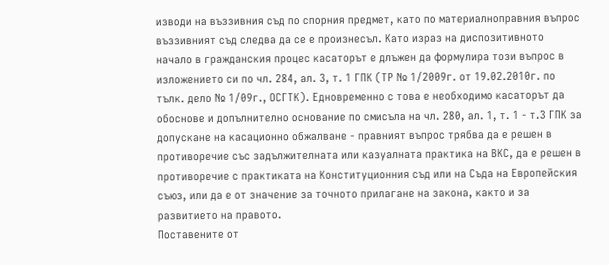изводи на въззивния съд по спорния предмет, като по материалноправния въпрос въззивният съд следва да се е произнесъл. Като израз на диспозитивното начало в гражданския процес касаторът е длъжен да формулира този въпрос в изложението си по чл. 284, ал. 3, т. 1 ГПК (ТР № 1/2009г. от 19.02.2010г. по тълк. дело № 1/09г., ОСГТК). Едновременно с това е необходимо касаторът да обоснове и допълнително основание по смисъла на чл. 280, ал. 1, т. 1 - т.3 ГПК за допускане на касационно обжалване - правният въпрос трябва да е решен в противоречие със задължителната или казуалната практика на ВКС, да е решен в противоречие с практиката на Конституционния съд или на Съда на Европейския съюз, или да е от значение за точното прилагане на закона, както и за развитието на правото.
Поставените от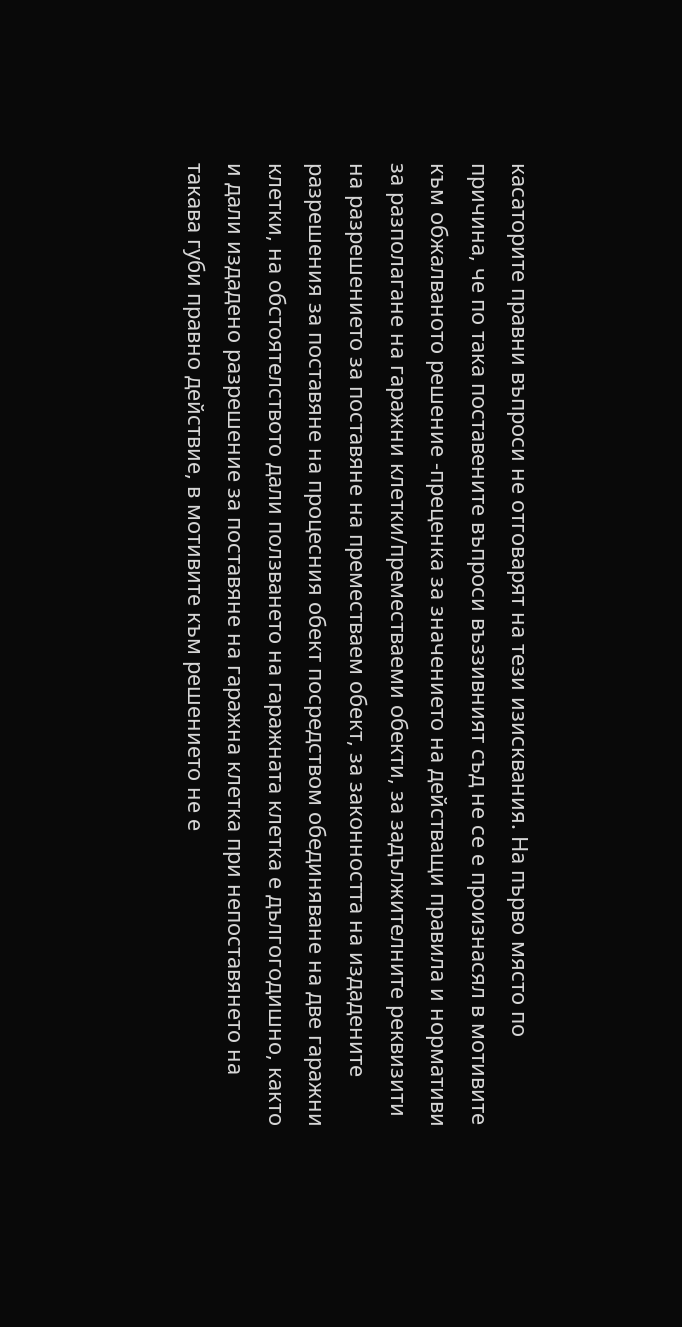касаторите правни въпроси не отговарят на тези изисквания. На първо място по причина, че по така поставените въпроси въззивният съд не се е произнасял в мотивите към обжалваното решение -преценка за значението на действащи правила и нормативи за разполагане на гаражни клетки/преместваеми обекти, за задължителните реквизити на разрешението за поставяне на преместваем обект, за законността на издадените разрешения за поставяне на процесния обект посредством обединяване на две гаражни клетки, на обстоятелството дали ползването на гаражната клетка е дългогодишно, както и дали издадено разрешение за поставяне на гаражна клетка при непоставянето на такава губи правно действие, в мотивите към решението не е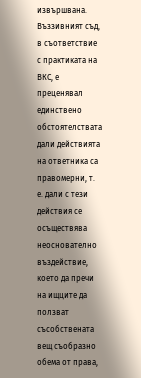извършвана. Въззивният съд, в съответствие с практиката на ВКС, е преценявал единствено обстоятелствата дали действията на ответника са правомерни, т. е. дали с тези действия се осъществява неоснователно въздействие, което да пречи на ищците да ползват съсобствената вещ съобразно обема от права,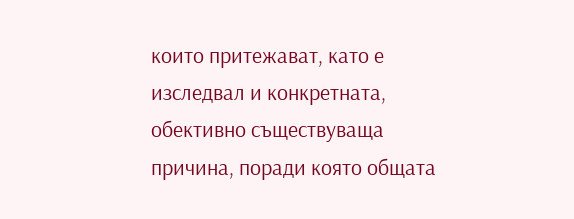които притежават, като е изследвал и конкретната, обективно съществуваща причина, поради която общата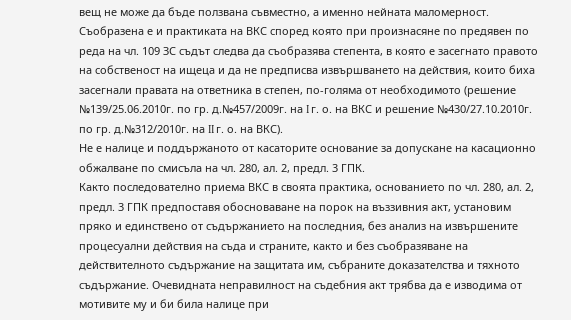вещ не може да бъде ползвана съвместно, а именно нейната маломерност.
Съобразена е и практиката на ВКС според която при произнасяне по предявен по реда на чл. 109 ЗС съдът следва да съобразява степента, в която е засегнато правото на собственост на ищеца и да не предписва извършването на действия, които биха засегнали правата на ответника в степен, по-голяма от необходимото (решение №139/25.06.2010г. по гр. д.№457/2009г. на I г. о. на ВКС и решение №430/27.10.2010г. по гр. д.№312/2010г. на II г. о. на ВКС).
Не е налице и поддържаното от касаторите основание за допускане на касационно обжалване по смисъла на чл. 280, ал. 2, предл. 3 ГПК.
Както последователно приема ВКС в своята практика, основанието по чл. 280, ал. 2, предл. 3 ГПК предпоставя обосноваване на порок на въззивния акт, установим пряко и единствено от съдържанието на последния, без анализ на извършените процесуални действия на съда и страните, както и без съобразяване на действителното съдържание на защитата им, събраните доказателства и тяхното съдържание. Очевидната неправилност на съдебния акт трябва да е изводима от мотивите му и би била налице при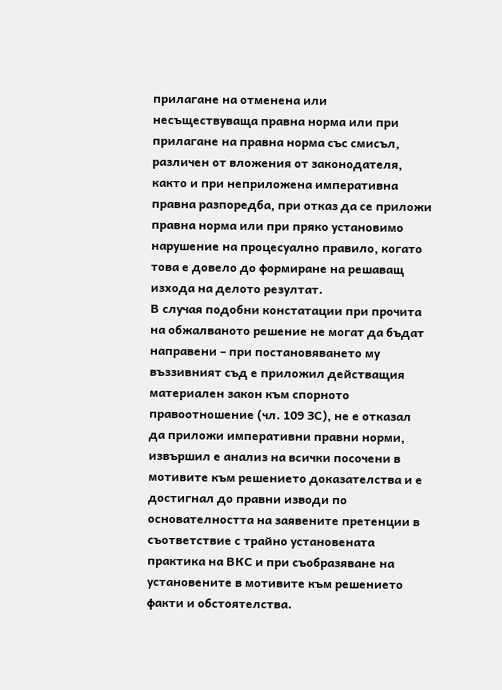прилагане на отменена или несъществуваща правна норма или при прилагане на правна норма със смисъл, различен от вложения от законодателя, както и при неприложена императивна правна разпоредба, при отказ да се приложи правна норма или при пряко установимо нарушение на процесуално правило, когато това е довело до формиране на решаващ изхода на делото резултат.
В случая подобни констатации при прочита на обжалваното решение не могат да бъдат направени – при постановяването му въззивният съд е приложил действащия материален закон към спорното правоотношение (чл. 109 ЗС), не е отказал да приложи императивни правни норми, извършил е анализ на всички посочени в мотивите към решението доказателства и е достигнал до правни изводи по основателността на заявените претенции в съответствие с трайно установената практика на ВКС и при съобразяване на установените в мотивите към решението факти и обстоятелства.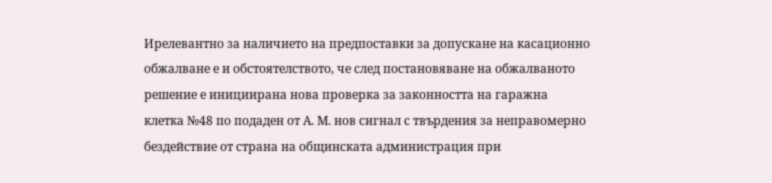Ирелевантно за наличието на предпоставки за допускане на касационно обжалване е и обстоятелството, че след постановяване на обжалваното решение е инициирана нова проверка за законността на гаражна клетка №48 по подаден от А. М. нов сигнал с твърдения за неправомерно бездействие от страна на общинската администрация при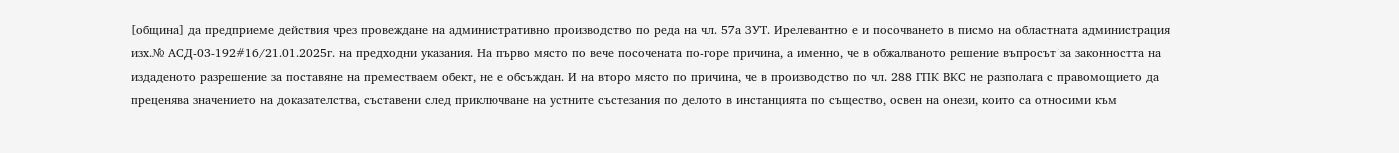[община] да предприеме действия чрез провеждане на административно производство по реда на чл. 57а ЗУТ. Ирелевантно е и посочването в писмо на областната администрация изх.№ АСД-03-192#16/21.01.2025г. на предходни указания. На първо място по вече посочената по-горе причина, а именно, че в обжалваното решение въпросът за законността на издаденото разрешение за поставяне на преместваем обект, не е обсъждан. И на второ място по причина, че в производство по чл. 288 ГПК ВКС не разполага с правомощието да преценява значението на доказателства, съставени след приключване на устните състезания по делото в инстанцията по същество, освен на онези, които са относими към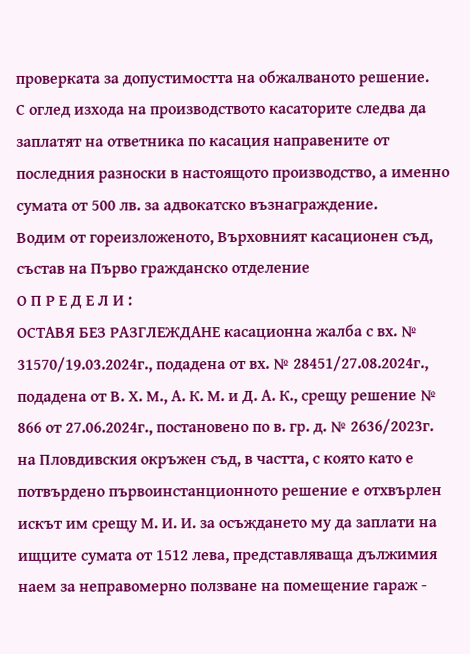проверката за допустимостта на обжалваното решение.
С оглед изхода на производството касаторите следва да заплатят на ответника по касация направените от последния разноски в настоящото производство, а именно сумата от 500 лв. за адвокатско възнаграждение.
Водим от гореизложеното, Върховният касационен съд, състав на Първо гражданско отделение
О П Р Е Д Е Л И :
ОСТАВЯ БЕЗ РАЗГЛЕЖДАНЕ касационна жалба с вх. № 31570/19.03.2024г., подадена от вх. № 28451/27.08.2024г., подадена от В. Х. М., А. К. М. и Д. А. К., срещу решение № 866 от 27.06.2024г., постановено по в. гр. д. № 2636/2023г. на Пловдивския окръжен съд, в частта, с която като е потвърдено първоинстанционното решение е отхвърлен искът им срещу М. И. И. за осъждането му да заплати на ищците сумата от 1512 лева, представляваща дължимия наем за неправомерно ползване на помещение гараж -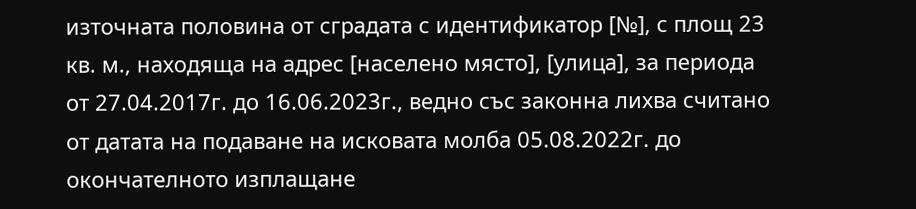източната половина от сградата с идентификатор [№], с площ 23 кв. м., находяща на адрес [населено място], [улица], за периода от 27.04.2017г. до 16.06.2023г., ведно със законна лихва считано от датата на подаване на исковата молба 05.08.2022г. до окончателното изплащане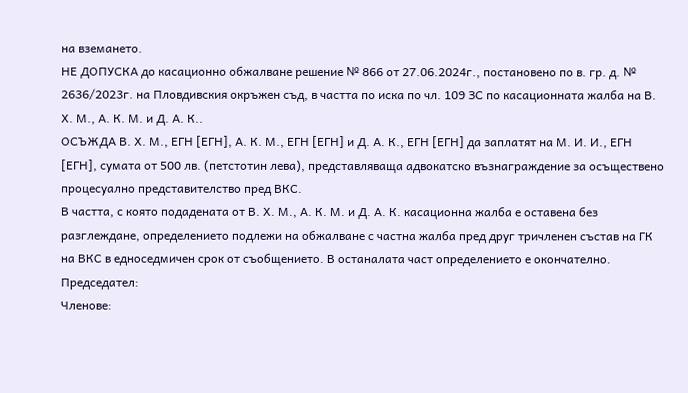на вземането.
НЕ ДОПУСКА до касационно обжалване решение № 866 от 27.06.2024г., постановено по в. гр. д. № 2636/2023г. на Пловдивския окръжен съд, в частта по иска по чл. 109 ЗС по касационната жалба на В. Х. М., А. К. М. и Д. А. К..
ОСЪЖДА В. Х. М., ЕГН [ЕГН], А. К. М., ЕГН [ЕГН] и Д. А. К., ЕГН [ЕГН] да заплатят на М. И. И., ЕГН [ЕГН], сумата от 500 лв. (петстотин лева), представляваща адвокатско възнаграждение за осъществено процесуално представителство пред ВКС.
В частта, с която подадената от В. Х. М., А. К. М. и Д. А. К. касационна жалба е оставена без разглеждане, определението подлежи на обжалване с частна жалба пред друг тричленен състав на ГК на ВКС в едноседмичен срок от съобщението. В останалата част определението е окончателно.
Председател:
Членове: